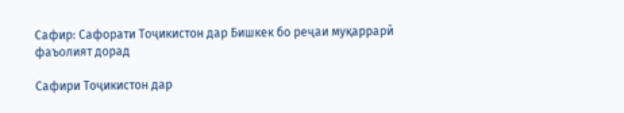Сафир: Сафорати Тоҷикистон дар Бишкек бо реҷаи муқаррарӣ фаъолият дорад

Сафири Тоҷикистон дар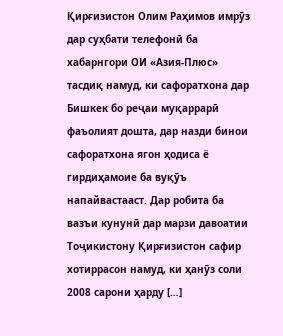Қирғизистон Олим Раҳимов имрӯз дар суҳбати телефонӣ ба хабарнгори ОИ «Азия-Плюс» тасдиқ намуд, ки сафоратхона дар Бишкек бо реҷаи муқаррарӣ фаъолият дошта, дар назди бинои сафоратхона ягон ҳодиса ё гирдиҳамоие ба вуқӯъ напайвастааст. Дар робита ба вазъи кунунӣ дар марзи давоатии Тоҷикистону Қирғизистон сафир хотиррасон намуд, ки ҳанӯз соли 2008 сарони ҳарду […]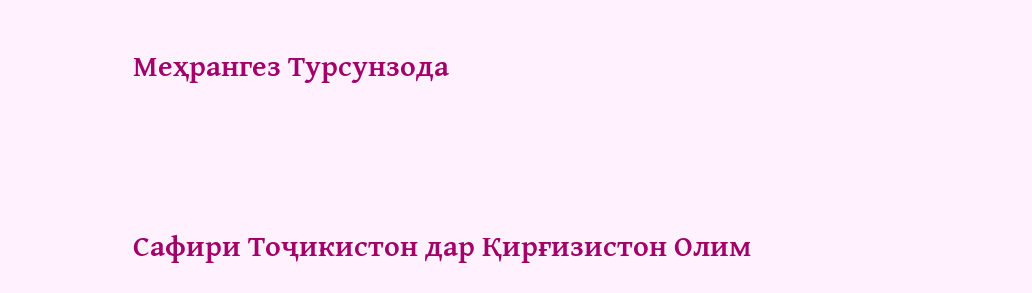Меҳрангез Турсунзода


Сафири Тоҷикистон дар Қирғизистон Олим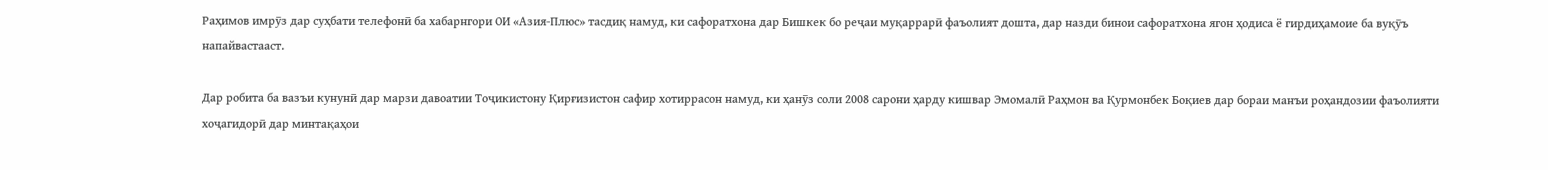Раҳимов имрӯз дар суҳбати телефонӣ ба хабарнгори ОИ «Азия-Плюс» тасдиқ намуд, ки сафоратхона дар Бишкек бо реҷаи муқаррарӣ фаъолият дошта, дар назди бинои сафоратхона ягон ҳодиса ё гирдиҳамоие ба вуқӯъ напайвастааст.

Дар робита ба вазъи кунунӣ дар марзи давоатии Тоҷикистону Қирғизистон сафир хотиррасон намуд, ки ҳанӯз соли 2008 сарони ҳарду кишвар Эмомалӣ Раҳмон ва Қурмонбек Боқиев дар бораи манъи роҳандозии фаъолияти хоҷагидорӣ дар минтақаҳои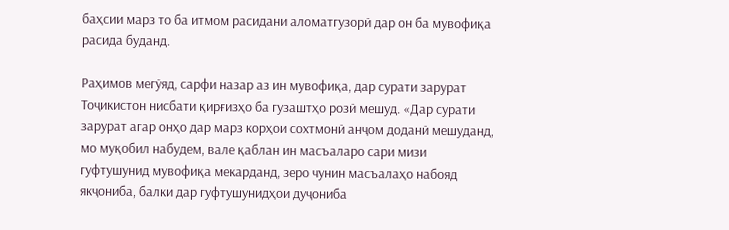баҳсии марз то ба итмом расидани аломатгузорӣ дар он ба мувофиқа расида буданд.

Раҳимов мегӯяд, сарфи назар аз ин мувофиқа, дар сурати зарурат Тоҷикистон нисбати қирғизҳо ба гузаштҳо розӣ мешуд. «Дар сурати зарурат агар онҳо дар марз корҳои сохтмонӣ анҷом доданӣ мешуданд, мо муқобил набудем, вале қаблан ин масъаларо сари мизи гуфтушунид мувофиқа мекарданд, зеро чунин масъалаҳо набояд якҷониба, балки дар гуфтушунидҳои дуҷониба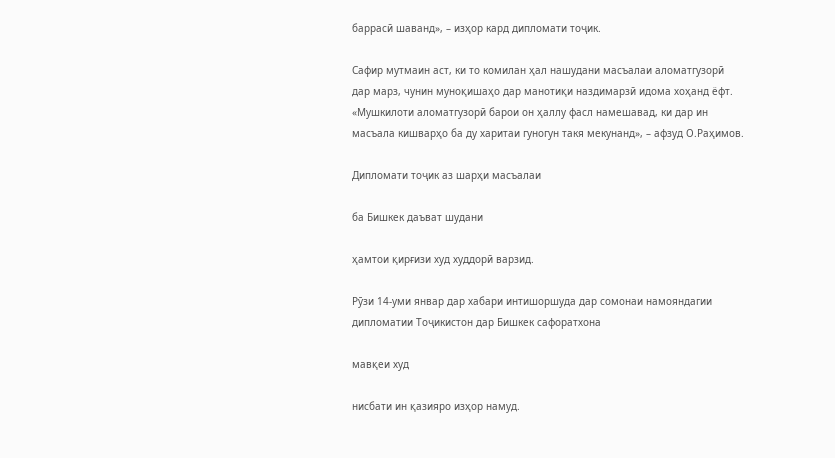баррасӣ шаванд», – изҳор кард дипломати тоҷик.

Сафир мутмаин аст, ки то комилан ҳал нашудани масъалаи аломатгузорӣ дар марз, чунин муноқишаҳо дар манотиқи наздимарзӣ идома хоҳанд ёфт. «Мушкилоти аломатгузорӣ барои он ҳаллу фасл намешавад, ки дар ин масъала кишварҳо ба ду харитаи гуногун такя мекунанд», – афзуд О.Раҳимов.

Дипломати тоҷик аз шарҳи масъалаи

ба Бишкек даъват шудани

ҳамтои қирғизи худ худдорӣ варзид.

Рӯзи 14-уми январ дар хабари интишоршуда дар сомонаи намояндагии дипломатии Тоҷикистон дар Бишкек сафоратхона

мавқеи худ

нисбати ин қазияро изҳор намуд.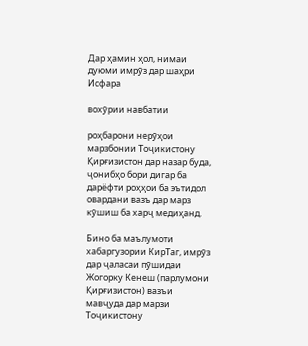Дар ҳамин ҳол, нимаи дуюми имрӯз дар шаҳри Исфара

вохӯрии навбатии

роҳбарони нерӯҳои марзбонии Тоҷикистону Қирғизистон дар назар буда, ҷонибҳо бори дигар ба дарёфти роҳҳои ба эътидол овардани вазъ дар марз кӯшиш ба харҷ медиҳанд.

Бино ба маълумоти хабаргузории КирТаг, имрӯз дар ҷаласаи пӯшидаи Жогорку Кенеш (парлумони Қирғизистон) вазъи мавҷуда дар марзи Тоҷикистону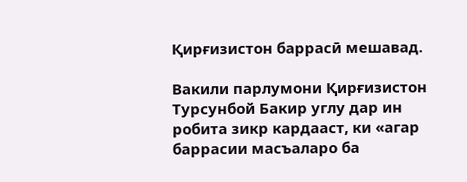Қирғизистон баррасӣ мешавад.

Вакили парлумони Қирғизистон Турсунбой Бакир углу дар ин робита зикр кардааст, ки «агар баррасии масъаларо ба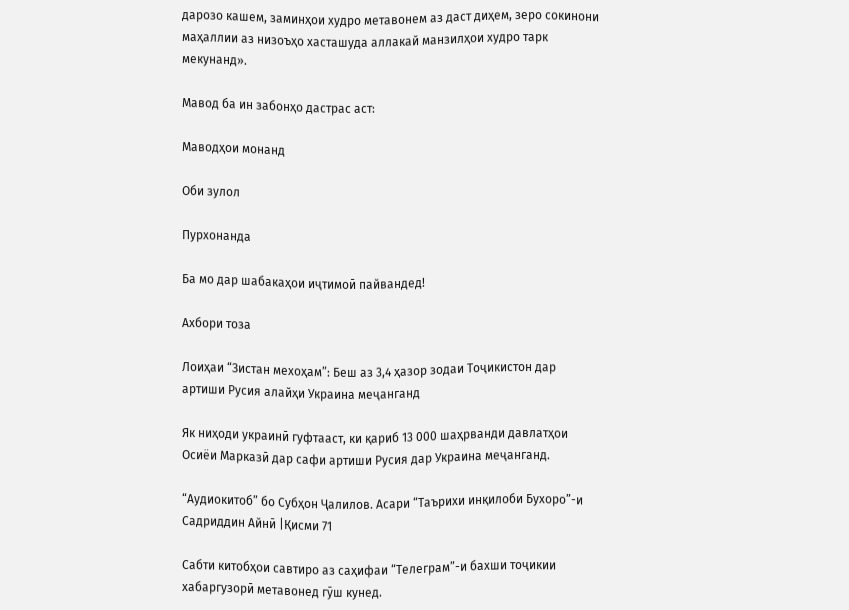дарозо кашем, заминҳои худро метавонем аз даст диҳем, зеро сокинони маҳаллии аз низоъҳо хасташуда аллакай манзилҳои худро тарк мекунанд».

Мавод ба ин забонҳо дастрас аст:

Маводҳои монанд

Оби зулол

Пурхонанда

Ба мо дар шабакаҳои иҷтимоӣ пайвандед!

Ахбори тоза

Лоиҳаи “Зистан мехоҳам”: Беш аз 3,4 ҳазор зодаи Тоҷикистон дар артиши Русия алайҳи Украина меҷанганд

Як ниҳоди украинӣ гуфтааст, ки қариб 13 000 шаҳрванди давлатҳои Осиёи Марказӣ дар сафи артиши Русия дар Украина меҷанганд.

“Аудиокитоб” бо Субҳон Ҷалилов. Асари “Таърихи инқилоби Бухоро”-и Садриддин Айнӣ |Қисми 71

Cабти китобҳои савтиро аз саҳифаи “Телеграм”-и бахши тоҷикии хабаргузорӣ метавонед гӯш кунед.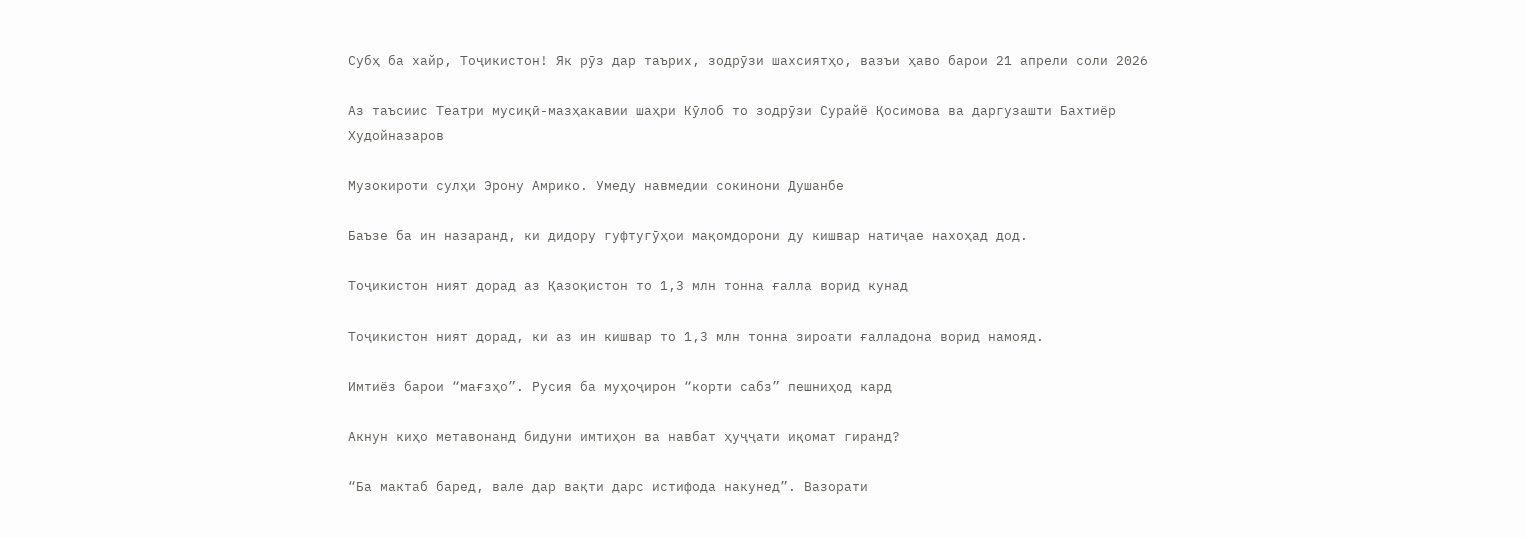Субҳ ба хайр, Тоҷикистон! Як рӯз дар таърих, зодрӯзи шахсиятҳо, вазъи ҳаво барои 21 апрели соли 2026

Аз таъсиис Театри мусиқӣ-мазҳакавии шаҳри Кӯлоб то зодрӯзи Сурайё Қосимова ва даргузашти Бахтиёр Худойназаров

Музокироти сулҳи Эрону Амрико. Умеду навмедии сокинони Душанбе

Баъзе ба ин назаранд, ки дидору гуфтугӯҳои мақомдорони ду кишвар натиҷае нахоҳад дод.

Тоҷикистон ният дорад аз Қазоқистон то 1,3 млн тонна ғалла ворид кунад

Тоҷикистон ният дорад, ки аз ин кишвар то 1,3 млн тонна зироати ғалладона ворид намояд.

Имтиёз барои “мағзҳо”. Русия ба муҳоҷирон “корти сабз” пешниҳод кард

Акнун киҳо метавонанд бидуни имтиҳон ва навбат ҳуҷҷати иқомат гиранд?

“Ба мактаб баред, вале дар вақти дарс истифода накунед”. Вазорати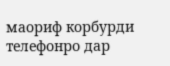маориф корбурди телефонро дар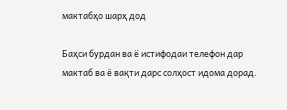мактабҳо шарҳ дод

Баҳси бурдан ва ё истифодаи телефон дар мактаб ва ё вақти дарс солҳост идома дорад.